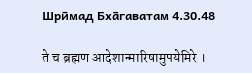Шрӣмад Бха̄гаватам 4.30.48

ते च ब्रह्मण आदेशान्मारिषामुपयेमिरे ।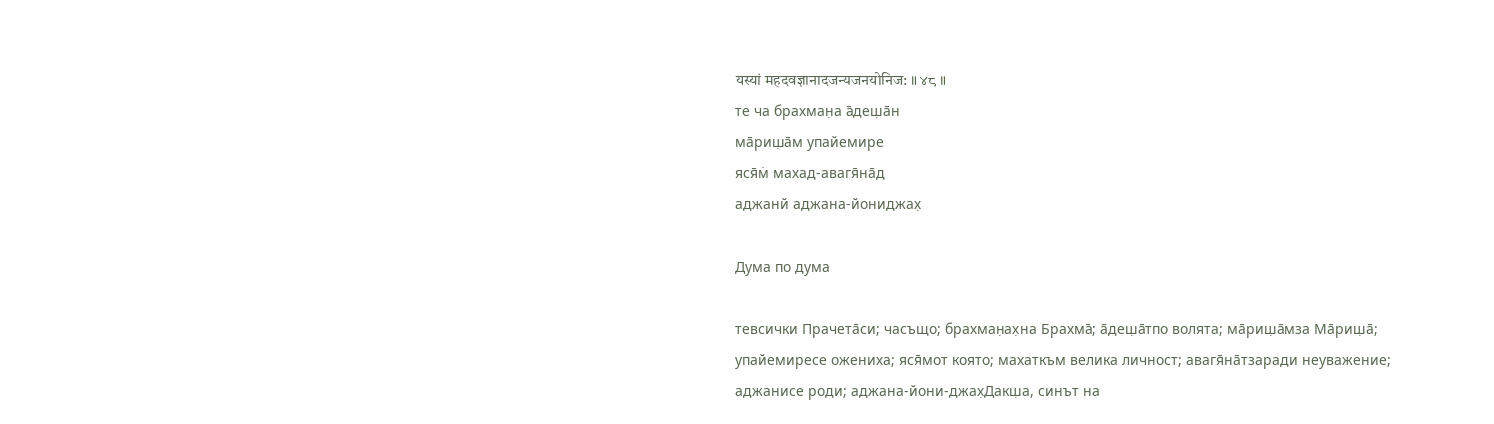यस्यां महदवज्ञानादजन्यजनयोनिज: ॥ ४८ ॥
те ча брахман̣а а̄деш̣а̄н
ма̄риш̣а̄м упайемире
яся̄м̇ махад-авагя̄на̄д
аджанй аджана-йониджах̣

Дума по дума

тевсички Прачета̄си; часъщо; брахман̣ах̣на Брахма̄; а̄деш̣а̄тпо волята; ма̄риш̣а̄мза Ма̄риш̣а̄; упайемиресе ожениха; яся̄мот която; махаткъм велика личност; авагя̄на̄тзаради неуважение; аджанисе роди; аджана-йони-джах̣Дакш̣а, синът на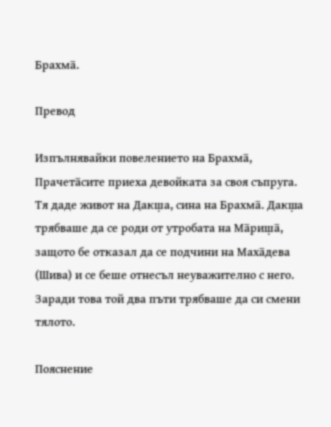Брахма̄.

Превод

Изпълнявайки повелението на Брахма̄, Прачета̄сите приеха девойката за своя съпруга. Тя даде живот на Дакш̣а, сина на Брахма̄. Дакш̣а трябваше да се роди от утробата на Ма̄риш̣а̄, защото бе отказал да се подчини на Маха̄дева (Шива) и се беше отнесъл неуважително с него. Заради това той два пъти трябваше да си смени тялото.

Пояснение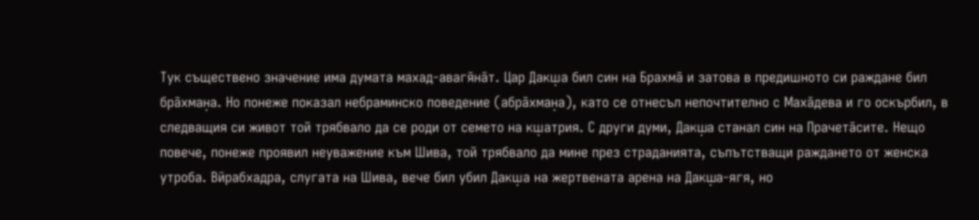Тук съществено значение има думата махад-авагя̄на̄т. Цар Дакш̣а бил син на Брахма̄ и затова в предишното си раждане бил бра̄хман̣а. Но понеже показал небраминско поведение (абра̄хман̣а), като се отнесъл непочтително с Маха̄дева и го оскърбил, в следващия си живот той трябвало да се роди от семето на кш̣атрия. С други думи, Дакш̣а станал син на Прачета̄сите. Нещо повече, понеже проявил неуважение към Шива, той трябвало да мине през страданията, съпътстващи раждането от женска утроба. Вӣрабхадра, слугата на Шива, вече бил убил Дакш̣а на жертвената арена на Дакш̣а-ягя, но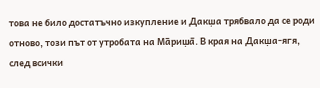това не било достатъчно изкупление и Дакш̣а трябвало да се роди отново, този път от утробата на Ма̄риш̣а̄. В края на Дакш̣а-ягя, след всички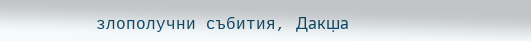злополучни събития, Дакш̣а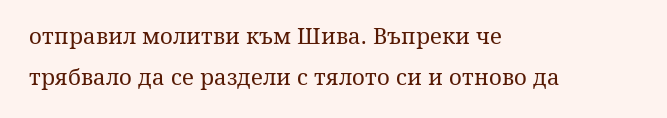отправил молитви към Шива. Въпреки че трябвало да се раздели с тялото си и отново да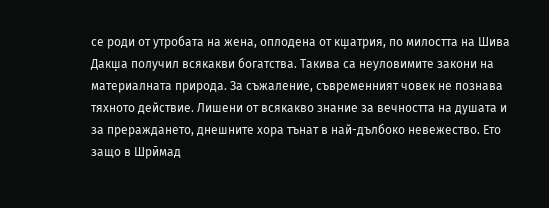се роди от утробата на жена, оплодена от кш̣атрия, по милостта на Шива Дакш̣а получил всякакви богатства. Такива са неуловимите закони на материалната природа. За съжаление, съвременният човек не познава тяхното действие. Лишени от всякакво знание за вечността на душата и за прераждането, днешните хора тънат в най-дълбоко невежество. Ето защо в Шрӣмад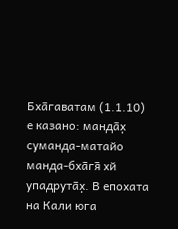Бха̄гаватам (1.1.10) е казано: манда̄х̣ суманда-матайо манда-бха̄гя̄ хй упадрута̄х̣. В епохата на Кали юга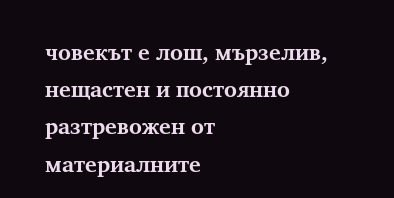човекът е лош, мързелив, нещастен и постоянно разтревожен от материалните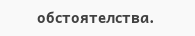обстоятелства.